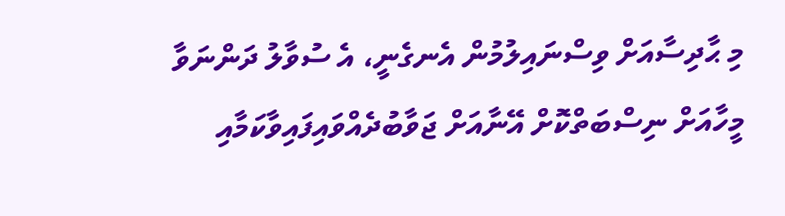މި ޙާދިސާއަށް ވިސްނައިލުމުން އެނގެނީ، އެ ސުވާލު ދަންނަވާ މީހާއަށް ނިސްބަތްކޮށް އޭނާއަށް ޖަވާބުދެއްވައިފައިވާކަމާއި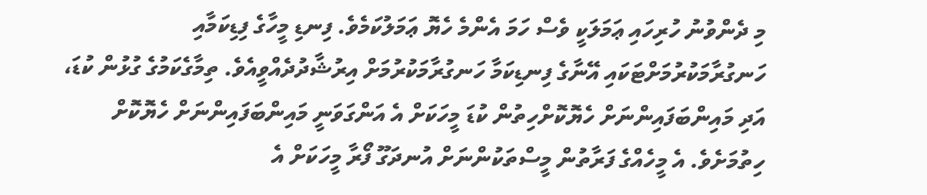މި ދެންވުނު ހުރިހައި ޢަމަލަކީ ވެސް ހަމަ އެންމެ ހެޔޮ ޢަމަލުކަމެވެ. ފިނޑި މީހާގެ ފިޑިކަމާއި ހަނގުރާމަކުރުމަށްޓަކައި އޭނާގެ ފިނޑިކަމާ ހަނގުރާމަކުރުމަށް އިރުޝާދުދެއްވީއެވެ. ތިމާގެކަމުގެ ގުޅުން ކުޑަ، އަދި މައިންބަފައިންނަށް ހެޔޮކޮށްހިތުން ކުޑަ މީހަކަށް އެ އަންގަވަނީ މައިންބަފައިންނަށް ހެޔޮކޮށް ހިތުމަށެވެ. އެ މީހެއްގެ ފަރާތުން މީސްތަކުންނަށް އުނދަގޫ ފޯރާ މީހަކަށް އެ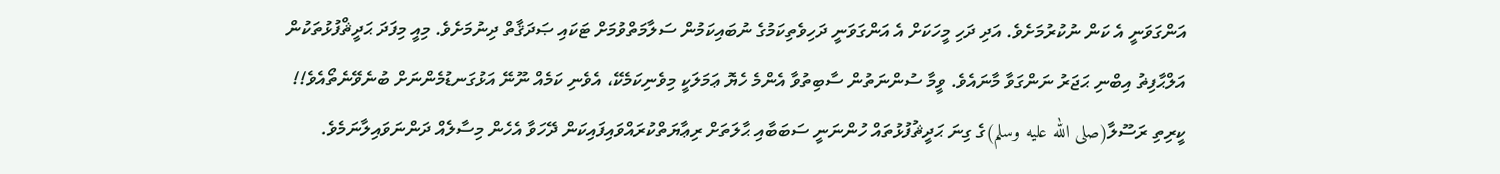އަންގަވަނީ އެ ކަން ނުކުރުމަށެވެ. އަދި ދަހި މީހަކަށް އެ އަންގަވަނީ ދަހިވެތިކަމުގެ ނުބައިކަމުން ސަލާމަތްވުމަށް ޓަކައި ޞަދަޤާތް ދިނުމަށެވެ. މިއީ މިފަދަ ޙަދީޘްފުޅުތަކުން އަލްޙާފިޡު އިބްނި ޙަޖަރު ނަންގަވާ މާނައެވެ. ވީމާ ސުންނަތުން ސާބިތުވާ އެންމެ ހެޔޮ ޢަމަލަކީ މިވެނިކަމެކޭ، އެވެނި ކަމެއް ނޫނޭ އަޅުގަނޑުމެންނަށް ބުނެވޭނެތޯއެވެ!!
ކީރިތި ރަސޫލާ(صلى الله عليه وسلم)ގެ ގިނަ ޙަދީޘުފުޅުތައް ހުންނަނީ ސަބަބާއި ޙާލަތަށް ރިޢާޔަތްކުރައްވައިފައިކަން ދޭހަވާ އެހެން މިސާލެއް ދަންނަވައިލާނަމެވެ.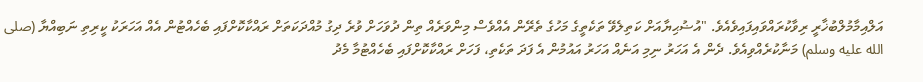އަލްއިމާމުލްބުޚާރީ ރިވާކުރައްވައިފައިވެއެވެ. "އުޟުޙިޔާއަށް ކަތިލެވޭ ތަކެތީގެ މަހުގެ ތެރޭން އެއްވެސް މިންވަރެއް ތިން ދުވަހަށް ވުރެ ދިގު މުއްދަކަތަށް ރައްކާކޮށްފައި ބެހެއްޓުން އެއް އަހަރަކު ކީރިތި ނަބިއްޔާ (صلى الله عليه وسلم) މަނާކުރެއްވިއެވެ. ދެން އެ އަހަރު ނިމި އަނެއް އަހަރު އައުމުން އެ ފަދަ ތަކެތި، ފަހަށް ރައްކާކޮށްފައި ބެހެއްޓުމާ މެދު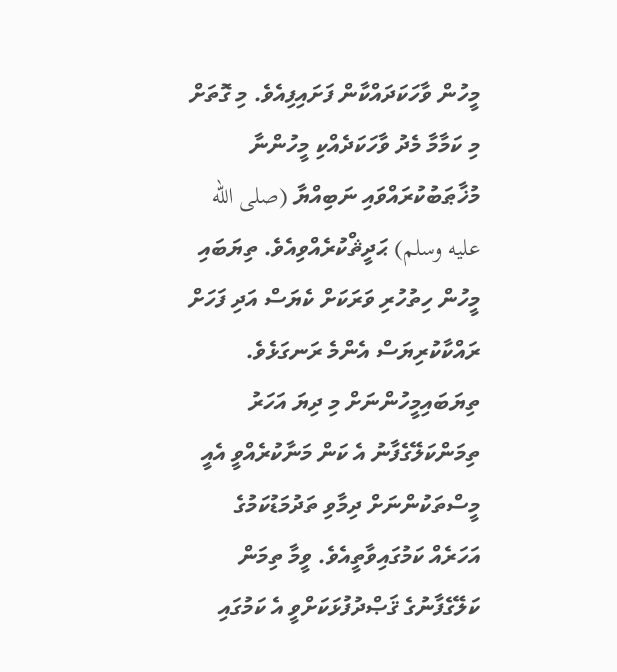މީހުން ވާހަކަދައްކާން ފަށައިފިއެވެ. މި ގޮތަށް މި ކަމާމާ މެދު ވާހަކަދެއްކި މީހުންނާ މުޚާޠަބުކުރައްވައި ނަބިއްޔާ (صلى الله عليه وسلم) ޙަދީޘްކުރެއްވިއެވެ. ތިޔަބައި މީހުން ހިތުހުރި ވަރަކަށް ކެޔަސް އަދި ފަހަށް ރައްކާކުރިޔަސް އެންމެ ރަނގަޅެވެ. ތިޔަބައިމީހުންނަށް މި ދިޔަ އަހަރު ތިމަންކަލޭގެފާނު އެ ކަން މަނާކުރެއްވީ އެއީ މީސްތަކުންނަށް ދިމާވި ތަދުމަޑުކަމުގެ އަހަރެއް ކަމުގައިވާތީއެވެ. ވީމާ ތިމަން ކަލޭގެފާނުގެ ޤަޞްދުފުޅަކަށްވީ އެ ކަމުގައި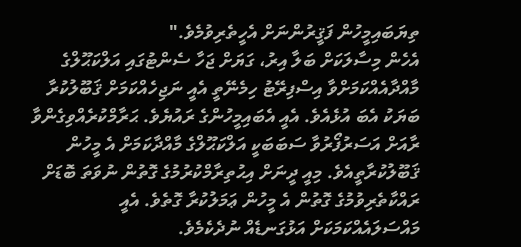ތިޔަބައިމީހުން ފަޤީރުންނަށް އެހީތެރިވުމެވެ."
އެހެން މިސާލަކަށް ބަލާ އިރު، ގަޔަށް ޖަހާ ސެންޓުގައި އަލްކަޙޫލްގެ މާއްދާއެއްކަމަށްވާ އިސްފިރޭޓު ހިމެނޭތީ އެއީ ނަޖިހެއްކަމަށް ޤަބޫލުކުރާ ބަޔަކު އެބަ އުޅެއެވެ. އެއީ އެބައިމީހުންގެ ރައުޔެވެ. ޙަރާމްކުރެއްވިގެންވާ ރާއަށް އަސަރުފޯރުވާ ސަބަބަކީ އަލްކަޙޫލްގެ މާއްދާކަމަށް އެ މީހުން ޤަބޫލުކުރާތީއެވެ. މިއީ ދީނަށް އިޙުތިރާމްކުރުމުގެ ގޮތުން ނުވަތަ ބޮޑަށް ރައްކާތެރިވުމުގެ ގޮތުން އެ މީހުން ޢަމަލުކުރާ ގޮތެވެ. އެއީ މައްސަލައެއްކަމަކަށް އަޅުގަނޑެއް ނުދެކެމެވެ.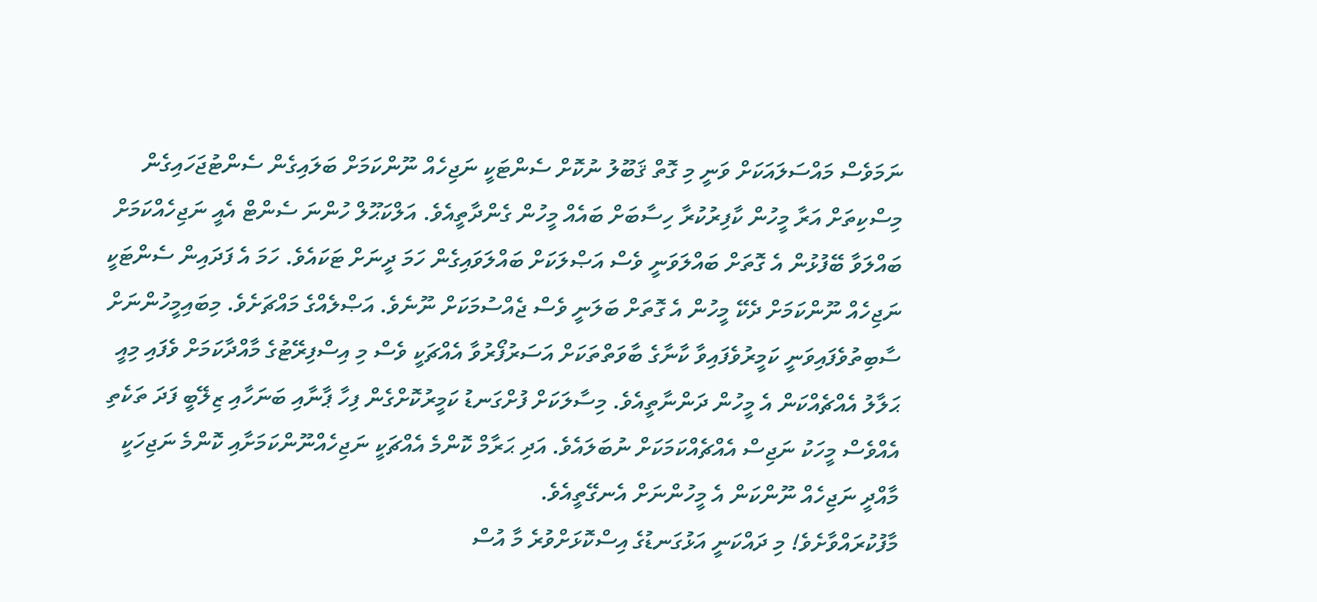ނަމަވެސް މައްސަލައަކަށް ވަނީ މި ގޮތް ޤަބޫލު ނުކޮށް ސެންޓަކީ ނަޖިހެއް ނޫންކަމަށް ބަލައިގެން ސެންޓުޖަހައިގެން މިސްކިތަށް އަރާ މީހުން ކާފިރުކުރާ ހިސާބަށް ބައެއް މީހުން ގެންދާތީއެވެ. އަލްކަޙޫލް ހުންނަ ސެންޓް އެއީ ނަޖިހެއްކަމަށް ބައްލަވާ ބޭފުޅުން އެ ގޮތަށް ބައްލަވަނީ ވެސް އަޞްލަކަށް ބައްލަވައިގެން ހަމަ ދީނަށް ޓަކައެވެ. ހަމަ އެ ފަދައިން ސެންޓަކީ ނަޖިހެއް ނޫންކަމަށް ދެކޭ މީހުން އެ ގޮތަށް ބަލަނީ ވެސް ޖެއްސުމަކަށް ނޫނެވެ. އަޞްލެއްގެ މައްޗަށެވެ. މިބައިމީހުންނަށް ސާބިތުވެފައިވަނީ ކަމީރުވެފައިވާ ކާނާގެ ބާވަތްތަކަށް އަސަރުފޯރުވާ އެއްޗަކީ ވެސް މި އިސްފިރޭޓުގެ މާއްދާކަމަށް ވެފައި މިއީ ޙަލާލު އެއްޗެއްކަން އެ މީހުން ދަންނާތީއެވެ. މިސާލަކަށް ފުށްގަނޑު ކަމީރުކޮށްގެން ފިހާ ޕާނާއި ބަނަހާއި ޒިލޭބީ ފަދަ ތަކެތި އެއްވެސް މީހަކު ނަޖިސް އެއްޗެއްކަމަކަށް ނުބަލައެވެ. އަދި ޙަރާމް ކޮންމެ އެއްޗަކީ ނަޖިހެއްނޫންކަމަށާއި ކޮންމެ ނަޖިހަކީ މާއްދީ ނަޖިހެއް ނޫންކަން އެ މީހުންނަށް އެނގޭތީއެވެ.
މާފުކުރައްވާށެވެ! މި ދައްކަނީ އަޅުގަނޑުގެ އިސްކޮޅަށްވުރެ މާ އުސް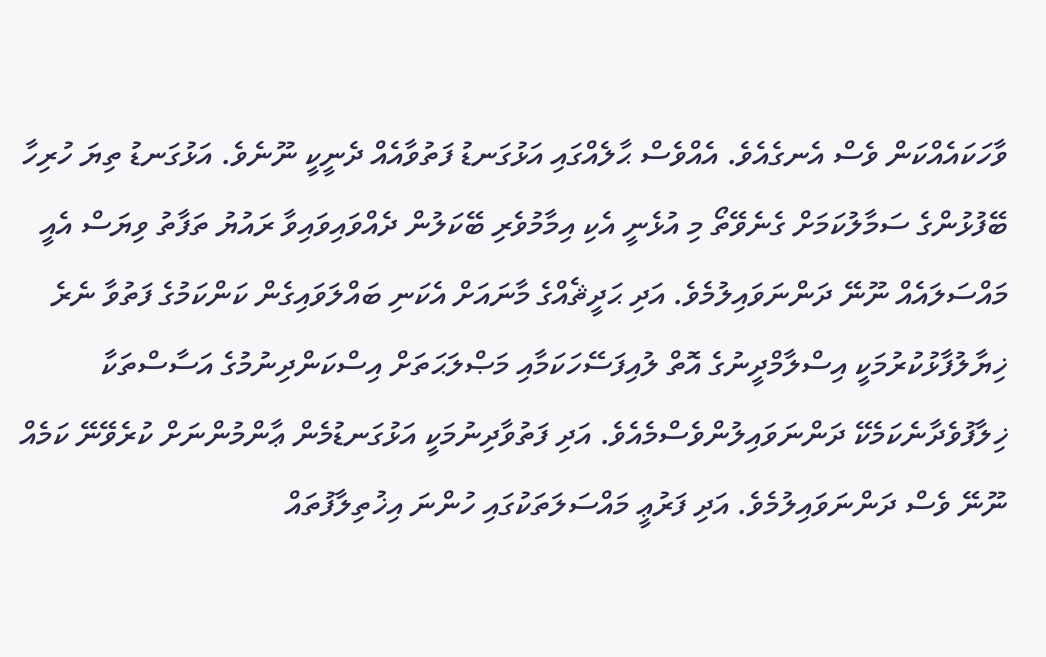ވާހަކައެއްކަން ވެސް އެނގެއެވެ. އެއްވެސް ޙާލެއްގައި އަޅުގަނޑު ފަތުވާއެއް ދެނީކީ ނޫނެވެ. އަޅުގަނޑު ތިޔަ ހުރިހާ ބޭފުޅުންގެ ސަމާލުކަމަށް ގެނެވޭތޯ މި އުޅެނީ އެކި އިމާމުވެރި ބޭކަލުން ދެއްވައިވައިވާ ރައުޔު ތަފާތު ވިޔަސް އެއީ މައްސަލައެއް ނޫނޭ ދަންނަވައިލުމެވެ. އަދި ޙަދީޘެއްގެ މާނައަށް އެކަނި ބައްލަވައިގެން ކަންކަމުގެ ފަތުވާ ނެރެ ޚިޔާލުފާޅުކުރުމަކީ އިސްލާމްދީނުގެ އޮތް ލުއިފަސޭހަކަމާއި މަޞްލަޙަތަށް އިސްކަންދިނުމުގެ އަސާސްތަކާ ޚިލާފުވެދާނެކަމެކޭ ދަންނަވައިލުންވެސްމެއެވެ. އަދި ފަތުވާދިނުމަކީ އަޅުގަނޑުމެން ޢާންމުންނަށް ކުރެވޭނޭ ކަމެއް ނޫނޭ ވެސް ދަންނަވައިލުމެވެ. އަދި ފަރުޢީ މައްސަލަތަކުގައި ހުންނަ އިޚުތިލާފުތައް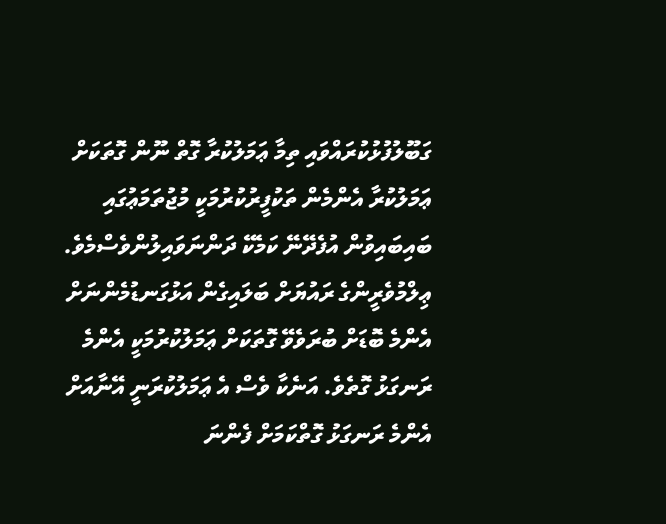ގަބޫލުފުޅުކުރައްވައި ތިމާ ޢަމަލުކުރާ ގޮތް ނޫން ގޮތަކަށް ޢަމަލުކުރާ އެންމެން ތަކުފީރުކުރުމަކީ މުޖުތަމަޢުގައި ބައިބައިވުން އުފެދޭނޭ ކަމެކޭ ދަންނަވައިލުންވެސްމެވެ. ޢިލްމުވެރީންގެ ރައުޔަށް ބަލައިގެން އަޅުގަނޑުމެންނަށް އެންމެ ބޮޑަށް ބުރަވެވޭ ގޮތަކަށް ޢަމަލުކުރުމަކީ އެންމެ ރަނގަޅު ގޮތެވެ. އަނެކާ ވެސް އެ ޢަމަލުކުރަނީ އޭނާއަށް އެންމެ ރަނގަޅު ގޮތްކަމަށް ފެންނަ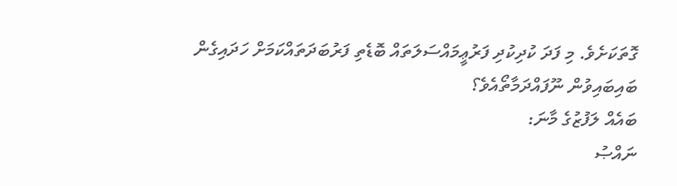ގޮތަކަށެވެ. މި ފަދަ ކުދިކުދި ފަރުޢީމައްސަލަތައް ބޮޑެތި ފަރުބަދަތައްކަމަށް ހަދައިގެން ބައިބައިވުން ނޫފައްދަމާތޯއެވެ؟
ބައެއް ލަފުޒުގެ މާނަ:
ނައްޞު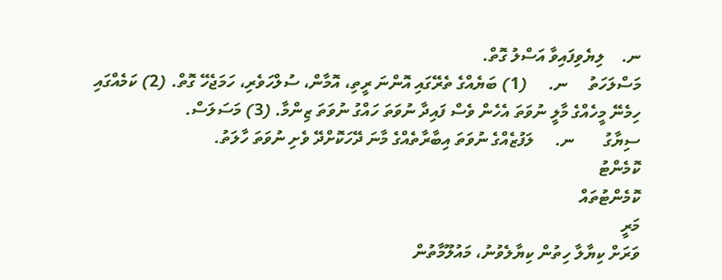ނ.    ލިޔެވިފައިވާ އަސްލު ގޮތް.
މަސްލަހަތު     ނ.     (1) ބަޔެއްގެ ތެރޭގައި އޮންނަ ރީތި، އޮމާން، ސުލްހަވެރި، ހަމަޖެހޭ ގޮތް. (2) ކަމެއްގައި ހިމެނޭ މީހެއްގެ މާލީ ނުވަތަ އެހެން ވެސް ފައިދާ ނުވަތަ ހައްގު ނުވަތަ ޒިންމާ. (3) މަސަލަސް.
ސިޔާގު       ނ.     ލަފުޒެއްގެ ނުވަތަ އިބާރާތެއްގެ މާނަ ދޭހަކޮށްދޭ ވެށި ނުވަތަ ހާލަތު.
ކޮމެންޓު
ކޮމެންޓުތައް
މަރީ
ވަރަށް ކިޔާލާ ހިތުން ކިޔާލެވުނު، މައުލޫމާތުން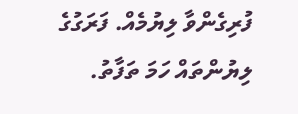ފުރިގެންވާ ލިޔުމެއް. ފަރަގުގެ ލިޔުންތައް ހަމަ ތަފާތު.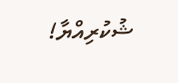ޝުކުރިއްޔާ!